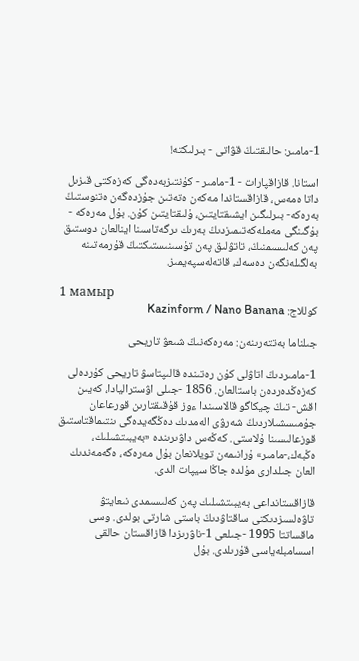1-مامىر: حالىقتىڭ قۋاتى - بىرلىكتە!

استانا. قازاقپارات - 1-مامىر - كۇنتىزبەدەگى كەزەكتى قىزىل داتا ەمەس، قازاقستاندا مەكەن ەتەتىن جۇزدەگەن ەتنوستىڭ بەرەكە- بىرلىگىن ايشىقتايتىن، ۇلىقتايتىن كۇن. بۇل مەرەكە - بۇگىنگى مەملەكەتىمىزدىڭ بەرىك ىرگەتاسىنا اينالعان دوستىق پەن كەلىسىمنىڭ، تاتۋلىق پەن تۇسىنىستىكتىڭ قۇرمەتىنە بەلگىلەنگەن دەسەك، قاتەلەسپەيمىز.

1 мамыр
كوللاج: Kazinform / Nano Banana

جىلناما بەتتەرىنەن: مەرەكەنىڭ شىعۋ تاريحى

1-مامىردىڭ اتاۋلى كۇن رەتىندە قالىپتاسۋ تاريحى كۇردەلى كەزەڭدەردەن باستالعان. 1856 -جىلى اۋستراليادا، كەيىن اقش- تىڭ چيكاگو قالاسىندا ءوز قۇقىقتارىن قورعاعان جۇمىسشىلاردىڭ شەرۋى الەمدىك دەڭگەيدەگى ىنتىماقتاستىق قوزعالىسىنا ۇلاستى. كەڭەس داۋىرىندە «بەيبىتشىلىك، ەڭبەك،-مامىر» ۇرانىمەن تويلانعان بۇل مەرەكە، ەگەمەندىك العان جىلدارى مۇلدە جاڭا سيپات الدى.

قازاقستانداعى بەيبىتشىلىك پەن كەلىسىمدى نىعايتۋ تاۋەلسىزدىكتى ساقتاۋدىڭ باستى شارتى بولدى. وسى ماقساتتا 1995 -جىلعى 1-ناۋرىزدا قازاقستان حالقى اسسامبلەياسى قۇرىلدى. بۇل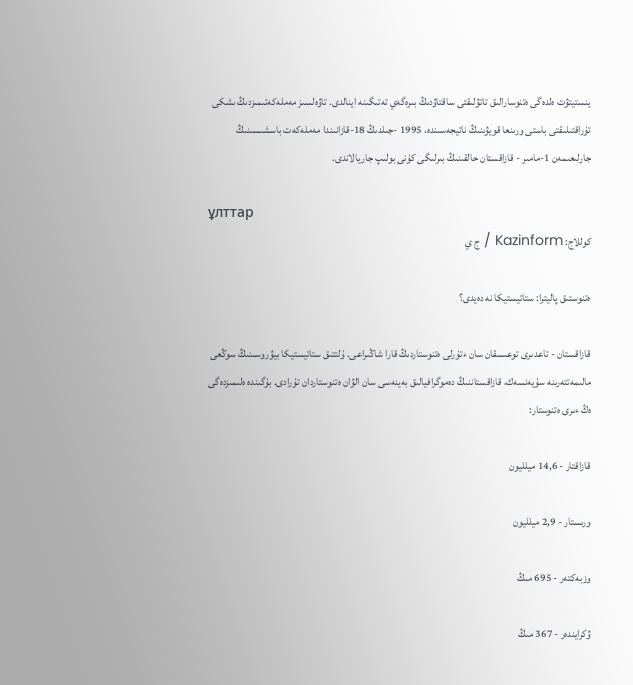ينستيتۋت ەلدەگى ەتنوسارالىق تاتۋلىقتى ساقتاۋدىڭ بىرەگەي تەتىگىنە اينالدى. تاۋەلسىز مەملەكەتىمىزدىڭ ىشكى تۇراقتىلىقتى باستى ورىنعا قويۋىنىڭ ناتيجەسىندە، 1995 -جىلدىڭ 18-قازانىندا مەملەكەت باسشىسىنىڭ جارلىعىمەن 1-مامىر - قازاقستان حالقىنىڭ بىرلىگى كۇنى بولىپ جاريالاندى.

ұлттар
كوللاج: Kazinform / ج ي

ەتنوستىق پاليترا: ستاتيستيكا نە دەيدى؟

قازاقستان - تاعدىرى توعىسقان سان ءتۇرلى ەتنوستاردىڭ قارا شاڭىراعى. ۇلتتىق ستاتيستيكا بيۋروسىنىڭ سوڭعى مالىمەتتەرىنە سۇيەنسەك، قازاقستاننىڭ دەموگرافيالىق بەينەسى سان الۋان ەتنوستاردان تۇرادى. بۇگىندە ەلىمىزدەگى ەڭ ءىرى ەتنوستار:

قازاقتار - 14,6 ميلليون

ورىستار - 2,9 ميلليون

وزبەكتەر - 695 مىڭ

ۋكرايندەر - 367 مىڭ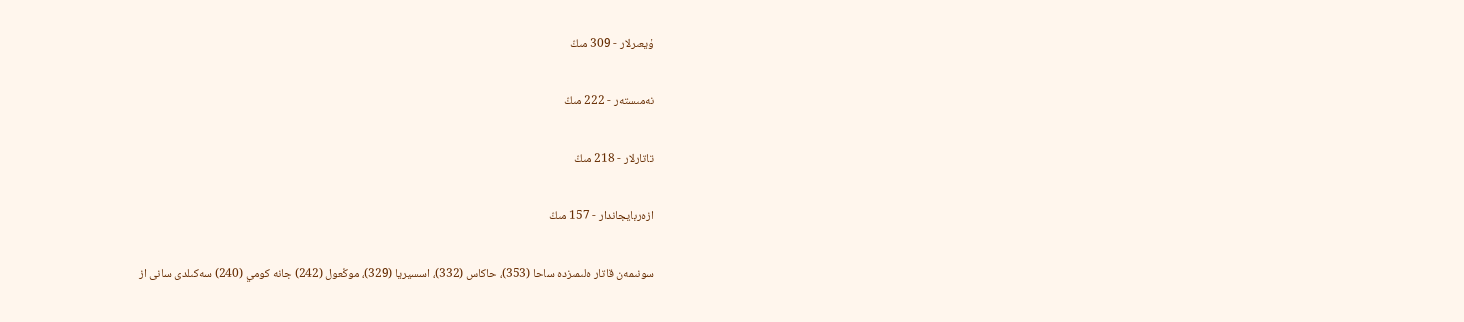ۇيعىرلار - 309 مىڭ

نەمىستەر - 222 مىڭ

تاتارلار - 218 مىڭ

ازەربايجاندار - 157 مىڭ

سونىمەن قاتار ەلىمىزدە ساحا (353)، حاكاس (332)، اسسيريا (329)، موڭعول (242) جانە كومي (240) سەكىلدى سانى از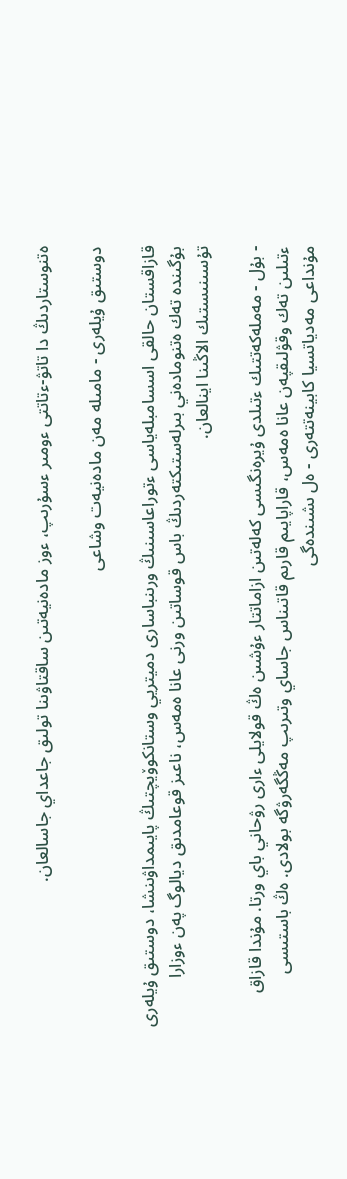ەتنوستاردىڭ دا تاتۋ-ءتاتتى ءومىر ءسۇرىپ، ءوز مادەنيەتىن ساقتاۋىنا تولىق جاعداي جاسالعان.

دوستىق ۇيلەرى - مامىلە مەن مادەنيەت وشاعى

قازاقستان حالقى اسسامبلەياسى ءتوراعاسىنىڭ ورىنباسارى دميتريي وستانكوۆيچتىڭ پايىمداۋىنشا، دوستىق ۇيلەرى بۇگىندە تەك ەتنومادەني بىرلەستىكتەردىڭ باس قوساتىن ورنى عانا ەمەس، ناعىز قوعامدىق ديالوگ پەن ءوزارا تۇسىنىستىك الاڭىنا اينالعان.

- بۇل - مەملەكەتتىك ءتىلدى ۇيرەنگىسى كەلەتىن ازاماتتار ءۇشىن ەڭ قولايلى ءارى رۋحاني باي ورتا. مۇندا قازاق ءتىلىن تەك وقۋلىقپەن عانا ەمەس، قاراپايىم قارىم قاتىناس جاساي وتىرىپ مەڭگەرۋگە بولادى. ەڭ باستىسى مۇنداعى مەدياتسيا كابينەتتەرى - ەل ىشىندەگى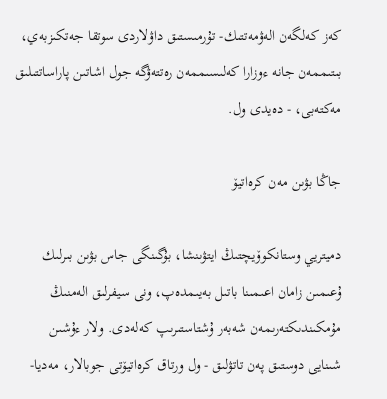كەز كەلگەن الەۋمەتتىك- تۇرمىستىق داۋلاردى سوتقا جەتكىزبەي، بىتىممەن جانە ءوزارا كەلىسىممەن رەتتەۋگە جول اشاتىن پاراساتتىلىق مەكتەبى، - دەيدى ول.

جاڭا بۋىن مەن كرەاتيۆ

دميتريي وستانكوۆيچتىڭ ايتۋىنشا، بۇگىنگى جاس بۋىن بىرلىك ۇعىمىن زامان اعىمىنا باتىل بەيىمدەپ، ونى سيفرلىق الەمنىڭ مۇمكىندىكتەرىمەن شەبەر ۇشتاستىرىپ كەلەدى. ولار ءۇشىن شىنايى دوستىق پەن تاتۋلىق - ول ورتاق كرەاتيۆتى جوبالار، مەديا-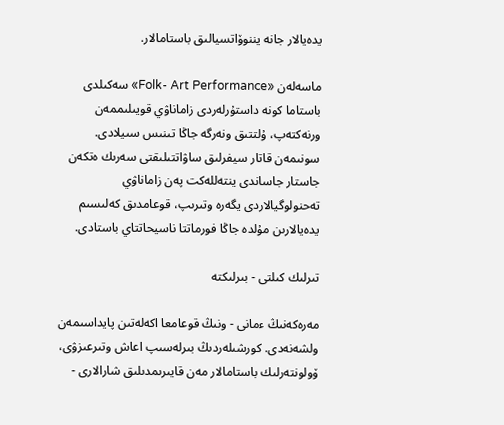يدەيالار جانە يننوۆاتسيالىق باستامالار.

ماسەلەن «Folk- Art Performance» سەكىلدى باستاما كونە داستۇرلەردى زاماناۋي قويىلىممەن ورنەكتەپ، ۇلتتىق ونەرگە جاڭا تىنىس سىيلادى. سونىمەن قاتار سيفرلىق ساۋاتتىلىقتى سەرىك ەتكەن جاستار جاساندى ينتەللەكت پەن زاماناۋي تەحنولوگيالاردى يگەرە وتىرىپ، قوعامدىق كەلىسىم يدەيالارىن مۇلدە جاڭا فورماتتا ناسيحاتتاي باستادى.

تىرلىك كىلتى - بىرلىكتە

مەرەكەنىڭ ءمانى - ونىڭ قوعامعا اكەلەتىن پايداسىمەن ولشەنەدى. كورشىلەردىڭ بىرلەسىپ اعاش وتىرعىزۋى، ۆولونتەرلىك باستامالار مەن قايىرىمدىلىق شارالارى -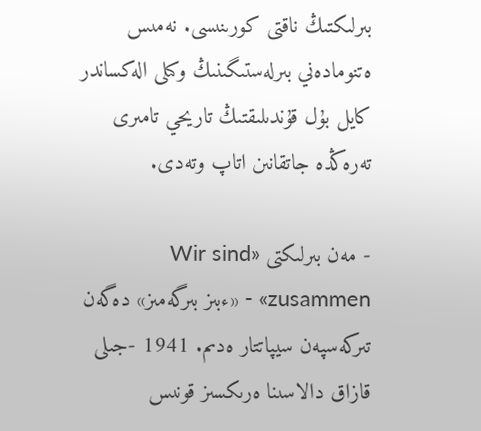بىرلىكتىڭ ناقتى كورىنىسى. نەمىس ەتنومادەني بىرلەستىگىنىڭ وكىلى الەكساندر كايل بۇل قۇندىلىقتىڭ تاريحي تامىرى تەرەڭدە جاتقانىن اتاپ وتەدى.

- مەن بىرلىكتى «Wir sind zusammen» - «ءبىز بىرگەمىز» دەگەن تىركەسپەن سيپاتتار ەدىم. 1941 -جىلى قازاق دالاسىنا ەرىكسىز قونىس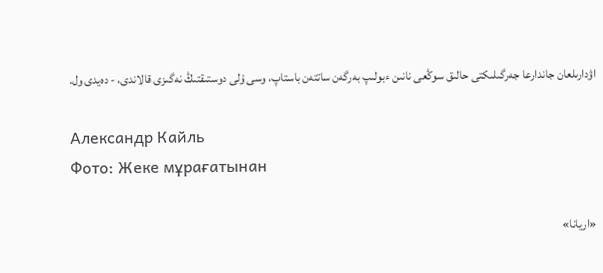اۋدارىلعان جاندارعا جەرگىلىكتى حالىق سوڭعى نانىن ءبولىپ بەرگەن ساتتەن باستاپ، وسى ۇلى دوستىقتىڭ نەگىزى قالاندى، - دەيدى ول.

Александр Кайль
Фото: Жеке мұрағатынан

«اريانا»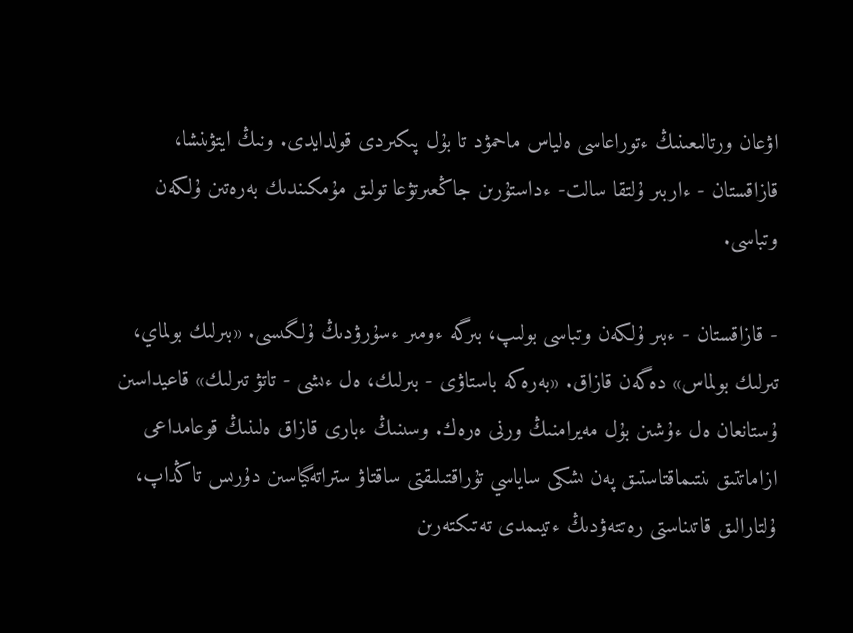اۋعان ورتالىعىنىڭ ءتوراعاسى ەلياس ماحمۋد تا بۇل پىكىردى قولدايدى. ونىڭ ايتۋىنشا، قازاقستان - ءاربىر ۇلتقا سالت- ءداستۇرىن جاڭعىرتۋعا تولىق مۇمكىندىك بەرەتىن ۇلكەن وتباسى.

- قازاقستان - ءبىر ۇلكەن وتباسى بولىپ، بىرگە ءومىر ءسۇرۋدىڭ ۇلگىسى. «بىرلىك بولماي، تىرلىك بولماس» دەگەن قازاق. «بەرەكە باستاۋى - بىرلىك، ەل ءىشى - تاتۋ تىرلىك» قاعيداسىن ۇستانعان ەل ءۇشىن بۇل مەيرامنىڭ ورنى ەرەك. وسىنىڭ ءبارى قازاق ەلىنىڭ قوعامداعى ازاماتتىق ىنتىماقتاستىق پەن ىشكى ساياسي تۇراقتىلىقتى ساقتاۋ ستراتەگياسىن دۇرىس تاڭداپ، ۇلتارالىق قاتىناستى رەتتەۋدىڭ ءتيىمدى تەتىكتەرىن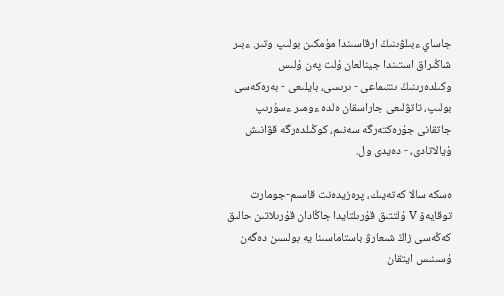جاساي ءبىلۋىنىڭ ارقاسىندا مۇمكىن بولىپ وتىر. ءبىر شاڭىراق استىندا جينالعان ۇلت پەن ۇلىس وكىلدەرىنىڭ ىنتىماعى - ىرىسى، بايلىعى - بەرەكەسى بولىپ، تاتۋلىعى جاراسقان ەلدە ءومىر ءسۇرىپ جاتقانى جۇرەكتەرگە سەنىم، كوڭىلدەرگە قۋانىش ۇيالاتادى، - دەيدى ول.

ەسكە سالا كەتەيىك، پرەزيدەنت قاسىم-جومارت توقايەۆ V ۇلتتىق قۇرىلتايدا جاڭادان قۇرىلاتىن حالىق كەڭەسى زاڭ شىعارۋ باستاماسىنا يە بولسىن دەگەن ۇسىنىس ايتقان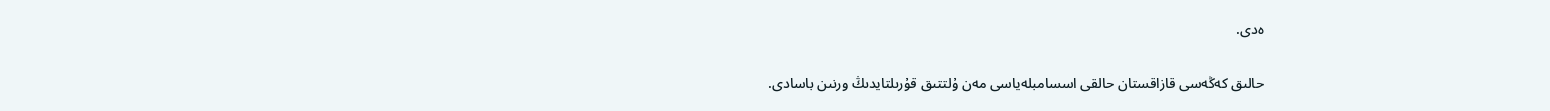ەدى.

حالىق كەڭەسى قازاقستان حالقى اسسامبلەياسى مەن ۇلتتىق قۇرىلتايدىڭ ورنىن باسادى.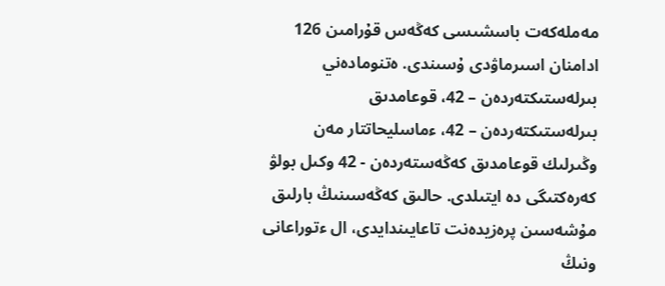مەملەكەت باسشىسى كەڭەس قۇرامىن 126 ادامنان اسىرماۋدى ۇسىندى. ەتنومادەني بىرلەستىكتەردەن – 42، قوعامدىق بىرلەستىكتەردەن – 42، ءماسليحاتتار مەن وڭىرلىك قوعامدىق كەڭەستەردەن - 42 وكىل بولۋ كەرەكتىگى دە ايتىلدى. حالىق كەڭەسىنىڭ بارلىق مۇشەسىن پرەزيدەنت تاعايىندايدى، ال ءتوراعانى ونىڭ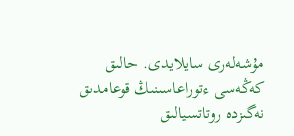مۇشەلەرى سايلايدى. حالىق كەڭەسى ءتوراعاسىنىڭ قوعامدىق نەگىزدە روتاتسيالىق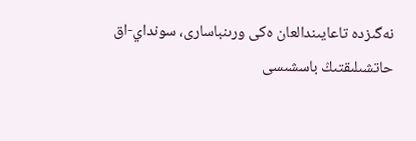نەگىزدە تاعايىندالعان ەكى ورىنباسارى، سونداي-اق حاتشىلىقتىڭ باسشىسى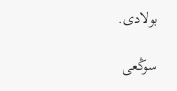بولادى.

سوڭعى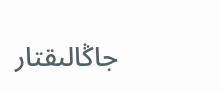جاڭالىقتار